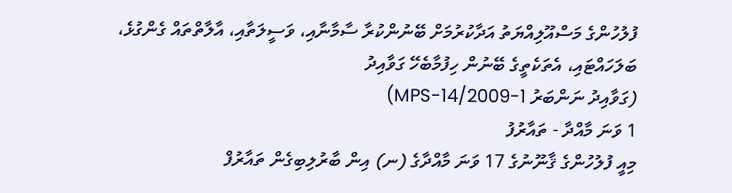ފުލުހުންގެ މަސްއޫލިއްޔަތު އަދާކުރުމަށް ބޭނުންކުރާ ސާމާނާއި، ވަސީލަތާއި، އާލާތްތައް ގެންގުޅެ، ބަލަހައްޓައި، އެތަކެތީގެ ބޭނުން ހިފުމާބެހޭ ގަވާއިދު
(ގަވާއިދު ނަންބަރު MPS-14/2009-1)
1 ވަނަ މާއްދާ - ތައާރުފު
މިއީ ފުލުހުންގެ ޤާނޫނުގެ 17 ވަނަ މާއްދާގެ (ނ) އިން ބާރުލިބިގެން ތައާރުފް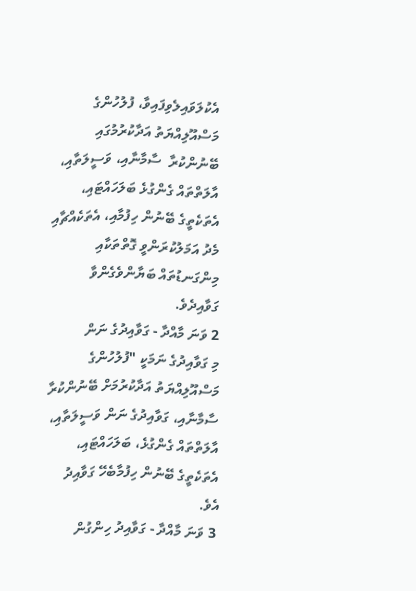އެކުލަވައިލެވިފައިވާ، ފުލުހުންގެ މަސްއޫލިއްޔަތު އަދާކުރުމުގައި ބޭނުންކުރާ  ސާމާނާއި، ވަސީލަތާއި، އާލަތްތައް ގެންގުޅެ ބަލަހައްޓައި، އެތަކެތީގެ ބޭނުން ހިފުމާއި، އެތަކެއްޗާއި މެދު އަމަލުކުރަންވީ ގޮތްތަކާއި މިންގަނޑުތައް ބަޔާންވެގެންވާ ގަވާއިދެވެ.
2 ވަނަ މާއްދާ - ގަވާއިދުގެ ނަން
މި ގަވާއިދުގެ ނަމަކީ "ފުލުހުންގެ މަސްއޫލިއްޔަތު އަދާކުރުމަށް ބޭނުންކުރާ ސާމާނާއި، ގަވާއިދުގެ ނަން ވަސީލަތާއި، އާލަތްތައް ގެންގުޅެ، ބަލަހައްޓައި، އެތަކެތީގެ ބޭނުން ހިފުމާބެހޭ ގަވާއިދު އެވެ.
 3 ވަނަ މާއްދާ - ގަވާއިދު ހިންގުން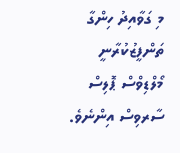މި ގަވާއިދު ހިންގާ ތަންފީޒުކުރާނީ މޯލްޑިވްސް ޕޮލިސް ސާރވިސް އިންނެވެ.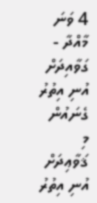4 ވަނަ މާއްދާ - ގަވާއިދަށް އުނި އިތުރު ގެނައުން
މި ޤަވާޢިދަށް އުނި އިތުރު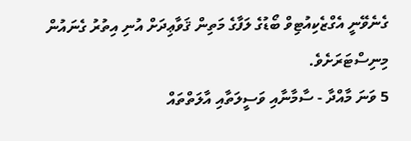ގެނެވޭނީ އެގްޒެކިއުޓިވް ބޯޑުގެ ލަފާގެ މަތިން ޤަވާޢިދަށް އުނި އިތުރު ގެނައުން މިނިސްޓަރަށެވެ.
5 ވަނަ މާއްދާ - ސާމާނާއި ވަސީލަތާއި އާލަތްތައް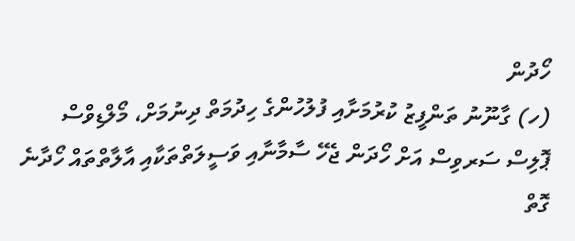ހޯދުން
(ހ) ގާނޫނު ތަންފީޒު ކުރުމަށާއި ފުލުހުންގެ ހިދުމަތް ދިނުމަށް، މޯލްޑިވްސް ޕޮލިސް ސަރވިސް އަށް ހޯދަން ޖެހޭ ސާމާނާއި ވަސީލަތްތަކާއި އާލާތްތައް ހޯދާނެ ގޮތް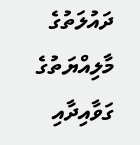ދައުލަތުގެ މާލިއްޔަތުގެ ގަވާއިދާއި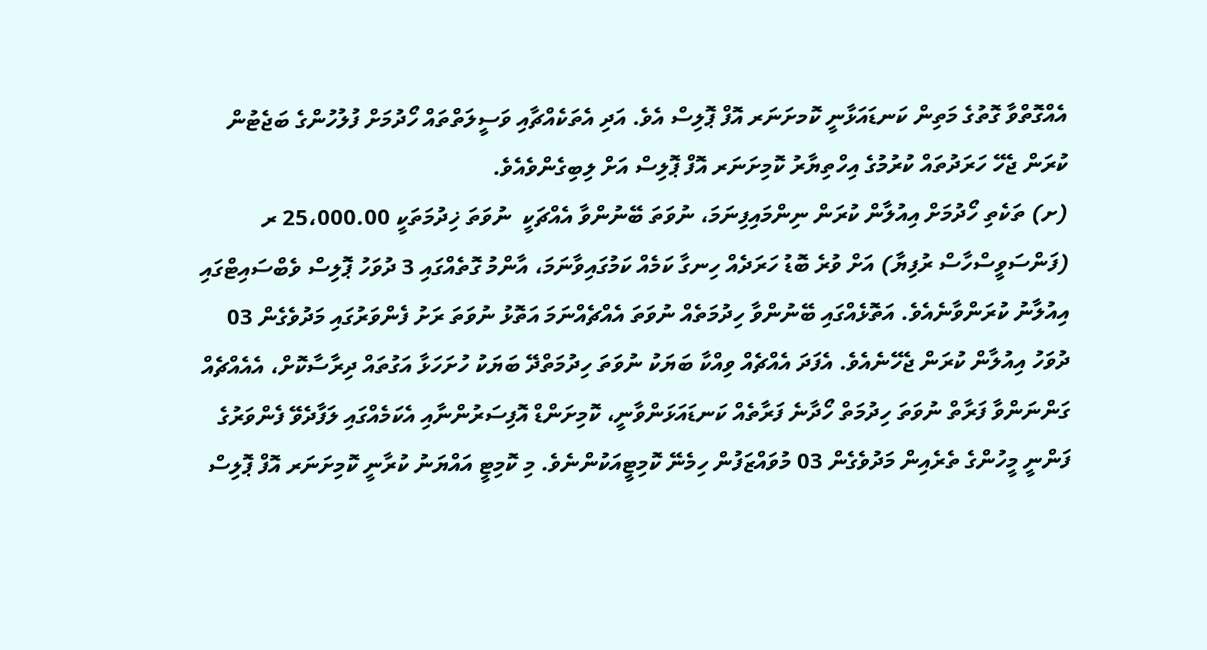އެއްގޮތްވާ ގޮތުގެ މަތިން ކަނޑައަޅާނީ ކޮމށަނަރ އޮފް ޕޮލިސް އެވެ. އަދި އެތަކެއްޗާއި ވަސީލަތްތައް ހޯދުމަށް ފުލުހުންގެ ބަޖެޓުން ކުރަން ޖެހޭ ހަރަދުތައް ކުރުމުގެ އިހްތިޔާރު ކޮމިށަނަރ އޮފް ޕޮލިސް އަށް ލިބިގެންވެއެވެ.
(ށ) ތަކެތި ހޯދުމަށް އިއުލާން ކުރަން ނިންމައިފިނަމަ، ނުވަތަ ބޭނުންވާ އެއްޗަކީ  ނުވަތަ ޚިދުމަތަކީ 25،000.00 ރ (ފަންސަވީސްހާސް ރުފިޔާ) އަށް ވުރެ ބޮޑު ހަރަދެއް ހިނގާ ކަމެއް ކަމުގައިވާނަމަ، އާންމު ގޮތެއްގައި 3 ދުވަހު ޕޮލިސް ވެބްސައިޓްގައި އިއުލާނު ކުރަންވާނެއެވެ. އަތޮޅެއްގައި ބޭނުންވާ ހިދުމަތެއް ނުވަތަ އެއްޗެއްނަމަ އަތޮޅު ނުވަތަ ރަށު ފެންވަރުގައި މަދުވެގެން 03 ދުވަހު އިއުލާން ކުރަން ޖެހޭނެއެވެ. އެފަދަ އެއްޗެއް ވިއްކާ ބަޔަކު ނުވަތަ ހިދުމަތްދޭ ބަޔަކު ހުށަހަޅާ އަގުތައް ދިރާސާކޮށް، އެއެއްޗެއް ގަންނަންވާ ފަރާތް ނުވަތަ ހިދުމަތް ހޯދާނެ ފަރާތެއް ކަނޑައަޅަންވާނީ، ކޮމިށަންޑް އޮފިސަރުންނާއި އެކަމެއްގައި ލަފާދެވޭ ފެންވަރުގެ ފަންނީ މީހުންގެ ތެރެއިން މަދުވެގެން 03 މުވައްޒަފުން ހިމެނޭ ކޮމިޓީއަކުންނެވެ. މި ކޮމިޓީ އައްޔަނު ކުރާނީ ކޮމިށަނަރ އޮފް ޕޮލިސް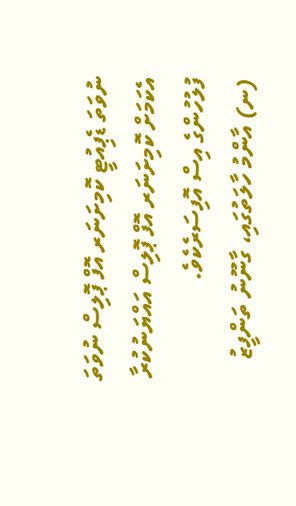ނުވަތަ ޑެޕިއުޓީ ކޮމިށަނަރ އޮފް ޕޮލިސް ނުވަތަ އެކަމަށް ކޮމިށަނަރ އޮފް ޕޮލިސް އައްޔަނުކުރާ ފުލުހުންގެ އިސް އޮފިސަރެކެވެ.
(ނ) އާންމު ހާލަތުގައި، ގާނޫނު ތަންފީޒު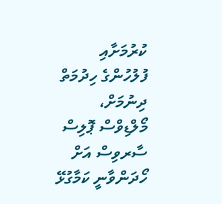ކުރުމަށާއި ފުލުހުންގެ ހިދުމަތް ދިނުމަށް، މޯލްޑިވްސް ޕޮލިސް ސާރވިސް އަށް ހޯދަންވާނީ ކަމާގުޅޭ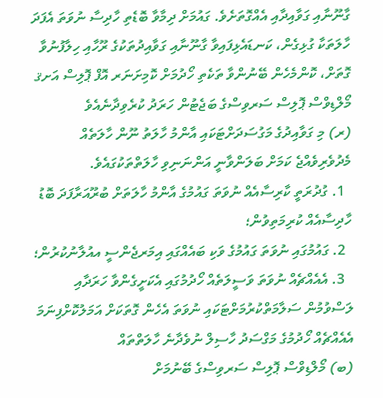ގާނޫނާއި ގަވާއިދާއި އެއްގޮތަށެވެ. ގައުމަށް ދިމާވާ ބޮޑެތި ހާދިސާ ނުވަތަ އެފަދަ ހާލަތަކާ ގުޅިގެން، ކަނޑައެޅިފައިވާ ގާނޫނާއި ގަވާއިދުތަކުގެ ރޫހާއި ހިލާފުނުވާ ގޮތަށް، ކޮންމެހެން ބޭނުންވާ ތަކެތި ހޯދުމަށް ކޮމިށަނަރ އޮފް ޕޮލިސް އަށޤ މޯލްޑިވްސް ޕޮލިސް ސަރވިސްގެ ބަޖެޓުން ހަރަދު ކުރެވިދާނެއެވެ
(ރ) މި ގަވާއިދުގެ މަގުސަދަށްޓަކައި އާންމު ހާލަތު ނޫން ހާލަތެއް މެދުވެރިވެއްޖެ ކަމަށް ބަލަންވާނީ އަންނަނިވި ހާލަތްތަކުގައެވެ.
  1. ގުދުރަތީ ކާރިސާއެއް ނުވަތަ ގައުމުގެ އާންމު ހާލަތަށް ބުރޫއަރާފަދަ ބޮޑު ހާދިސާއެއް ކުރިމަތިވުން؛
  2. ގައުމުގައި ނުވަތަ ގައުމުގެ ވަކި ބައެއްގައި އިމަރޖެންސީ އއުލާނުކުރުން؛
  3. އެއެއްޗެއް ނުވަތަ ވަސީލަތެއް ހޯދުމުގައި އެކަށީގެންވާ ހަރަދާއި  ލަސްވުމުން ސަލާމަތްކުރުމަށްޓަކައި ނުވަތަ އެހެން ގޮތަކަށް އަމަލުކޮށްފިނަމަ އެއެއްޗެއް ހޯދުމުގެ މަގްސަދު ހާސިލް ނުވެދާނެ ހާލަތްތައް
(ބ) މޯލްޑިވްސް ޕޮލިސް ސަރވިސްގެ ބޭނުމަށް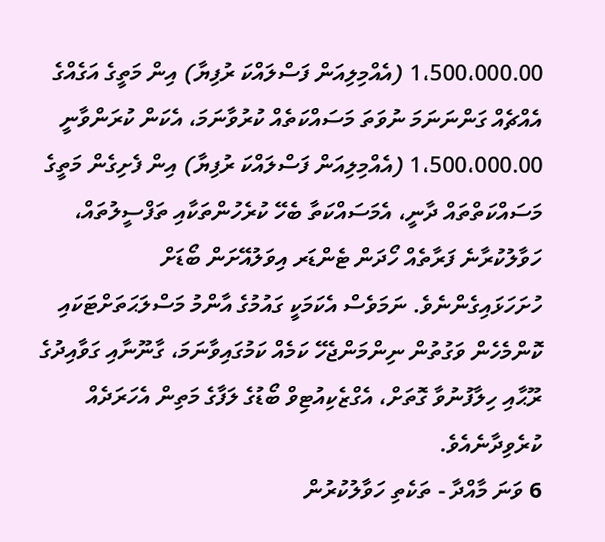1،500،000.00 (އެއްމިލިއަން ފަސްލައްކަ ރުފިޔާ) އިން މަތީގެ އަގެއްގެ އެއްޗެއް ގަންނަނަމަ ނުވަތަ މަސައްކަތެއް ކުރުވާނަމަ، އެކަން ކުރަންވާނީ 1،500،000.00 (އެއްމިލިއަން ފަސްލައްކަ ރުފިޔާ) އިން ފެށިގެން މަތީގެ މަސައްކަތްތައް ދާނީ، އެމަސައްކަތާ ބެހޭ ކުރެހުންތަކާއި ތަފްސީލުތައް، ހަވާލުކުރާނެ ފަރާތެއް ހޯދަން ޓެންޑަރ އިވަލުއޭށަން ބޯޑަށް ހުށަހަޅައިގެންނެވެ. ނަމަވެސް އެކަމަކީ ގައުމުގެ އާންމު މަސްލަޙަތަށްޓަކައި ކޮންމެހެން ވަގުތުން ނިންމަންޖެހޭ ކަމެއް ކަމުގައިވާނަމަ، ގާނޫނާއި ގަވާއިދުގެ ރޫޙާއި ހިލާފުނުވާ ގޮތަށް، އެގްޒެކިއުޓިވް ބޯޑުގެ ލަފާގެ މަތިން އެހަރަދެއް ކުރެވިދާނެއެވެ.
6 ވަނަ މާއްދާ - ތަކެތި ހަވާލުކުރުން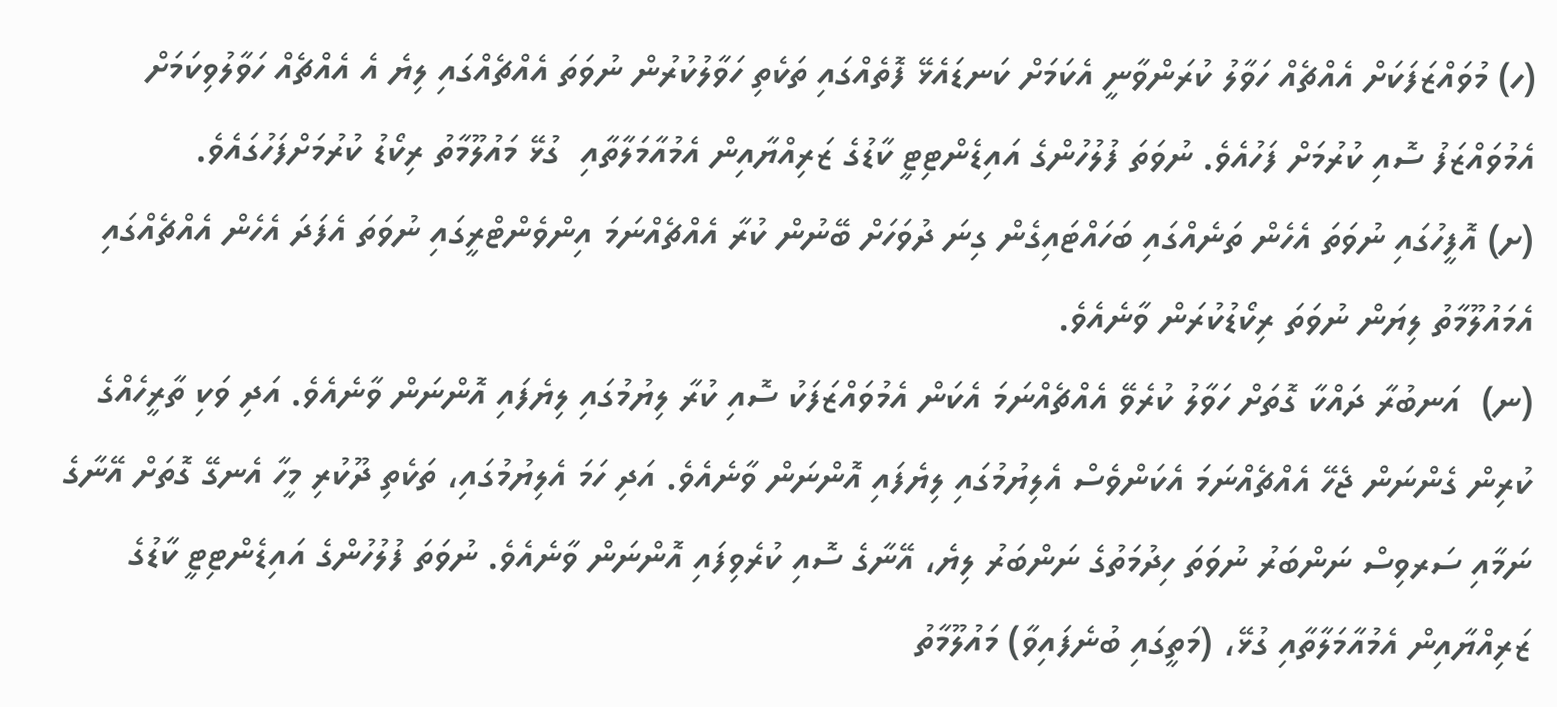(ހ) މުވައްޒަފަކަށް އެއްޗެއް ހަވާލު ކުރަންވާނީ އެކަމަށް ކަނޑައެޅޭ ފޮތެއްގައި ތަކެތި ހަވާލުކުރުން ނުވަތަ އެއްޗެއްގައި ލިޔެ އެ އެއްޗެއް ހަވާލުވިކަމަށް އެމުވައްޒަފު ސޮއި ކުރުމަށް ފަހުއެވެ. ނުވަތަ ފުލުހުންގެ އައިޑެންޓިޓީ ކާޑުގެ ޒަރިއްޔާއިން އެމުއާމަލާތާއި  ގުޅޭ މައުލޫމާތު ރިކޯޑު ކުރުމަށްފަހުގައެވެ.
(ށ) އޮފީހުގައި ނުވަތަ އެހެން ތަނެއްގައި ބަހައްޓައިގެން ގިނަ ދުވަހަށް ބޭނުން ކުރާ އެއްޗެއްނަމަ އިންވެންޓްރީގައި ނުވަތަ އެފަދަ އެހެން އެއްޗެއްގައި އެމައުލޫމާތު ލިޔަން ނުވަތަ ރިކޯޑުކުރަން ވާނެއެވެ.
(ނ)  އަނބުރާ ދައްކާ ގޮތަށް ހަވާލު ކުރެވޭ އެއްޗެއްނަމަ އެކަން އެމުވައްޒަފަކު ސޮއި ކުރާ ލިޔުމުގައި ލިޔެފައި އޮންނަން ވާނެއެވެ. އަދި ވަކި ތާރީހެއްގެ ކުރިން ގެންނަން ޖެހޭ އެއްޗެއްނަމަ އެކަންވެސް އެލިޔުމުގައި ލިޔެފައި އޮންނަން ވާނެއެވެ. އަދި ހަމަ އެލިޔުމުގައި، ތަކެތި ދޫކުރި މީހާ އެނގޭ ގޮތަށް އޭނާގެ ނަމާއި ސަރވިސް ނަންބަރު ނުވަތަ ހިދުމަތުގެ ނަންބަރު ލިޔެ، އޭނާގެ ސޮއި ކުރެވިފައި އޮންނަން ވާނެއެވެ. ނުވަތަ ފުލުހުންގެ އައިޑެންޓިޓީ ކާޑުގެ ޒަރިއްޔާއިން އެމުއާމަލާތާއި ގުޅޭ، (މަތީގައި ބުނެފައިވާ) މައުލޫމާތު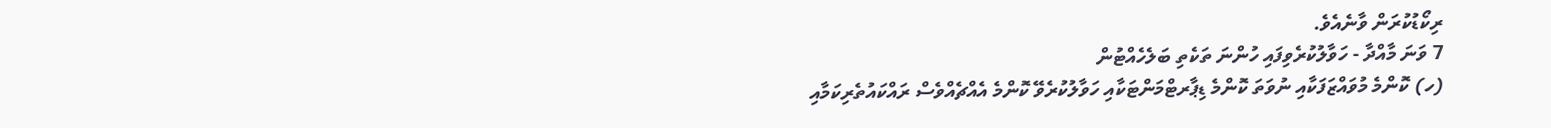ރިކޯޑުކުރަން ވާނެއެވެ.
7 ވަނަ މާއްދާ - ހަވާލުކުރެވިފައި ހުންނަ ތަކެތި ބަލެހެއްޓުން
(ހ) ކޮންމެ މުވައްޒަފަކާއި ނުވަތަ ކޮންމެ ޑިޕާރޓްމަންޓަކާއި ހަވާލުކުރެވޭ ކޮންމެ އެއްޗެއްވެސް ރައްކައުތެރިކަމާއި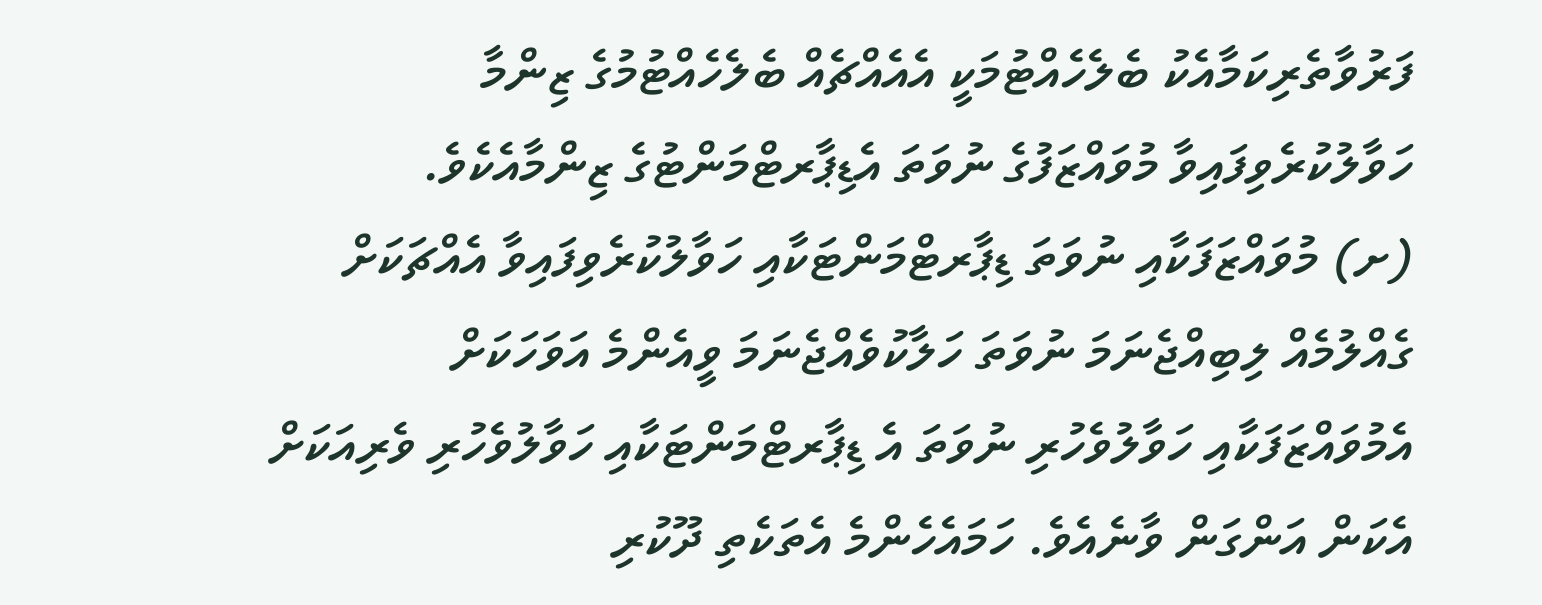ފަރުވާތެރިކަމާއެކު ބެލެހެއްޓުމަކީ އެއެއްޗެއް ބެލެހެއްޓުމުގެ ޒިންމާ ހަވާލުކުރެވިފައިވާ މުވައްޒަފުގެ ނުވަތަ އެޑިޕާރޓްމަންޓުގެ ޒިންމާއެކެވެ.
(ށ) މުވައްޒަފަކާއި ނުވަތަ ޑިޕާރޓްމަންޓަކާއި ހަވާލުކުރެވިފައިވާ އެއްޗަކަށް ގެއްލުމެއް ލިބިއްޖެނަމަ ނުވަތަ ހަލާކުވެއްޖެނަމަ ވީއެންމެ އަވަހަކަށް އެމުވައްޒަފަކާއި ހަވާލުވެހުރި ނުވަތަ އެ ޑިޕާރޓްމަންޓަކާއި ހަވާލުވެހުރި ވެރިއަކަށް އެކަން އަންގަން ވާނެއެވެ. ހަމައެހެންމެ އެތަކެތި ދޫކުރި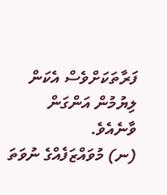ފަރާތަކަށްވެސް އެކަން ލިޔުމުން އަންގަން ވާނެއެވެ.
(ނ) މުވައްޒަފެއްގެ ނުވަތަ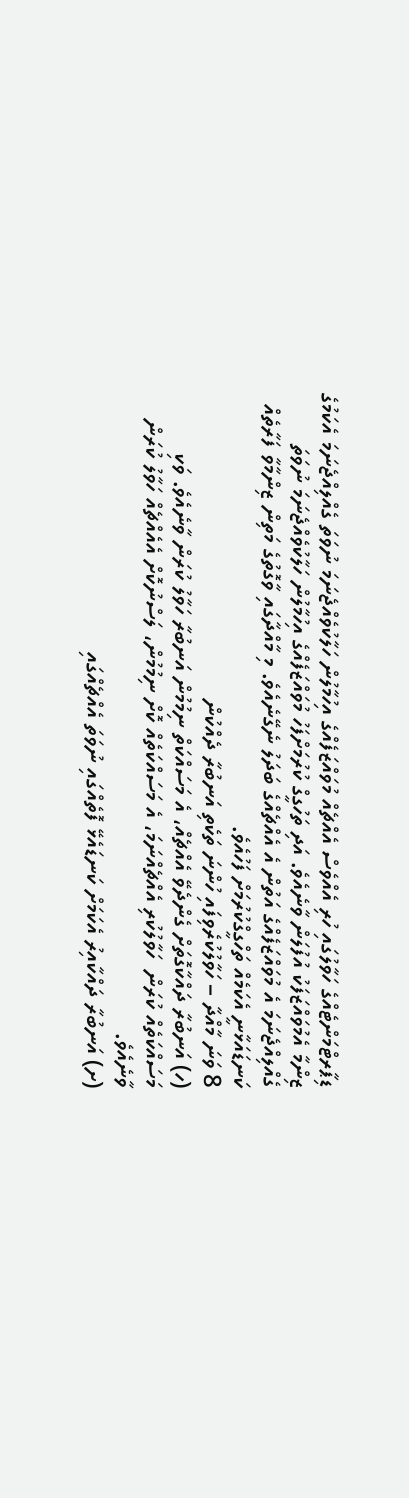ޑިޕާރޓްމަންޓެއްގެ ހަވާލުގައި ހުރި އެއްވެސް އެއްޗެއް މުވައްޒަފެއްގެ އިހުމާލުން ހަލާކުވެއްޖެނަމަ ނުވަތަ ގެއްލިއްޖެނަމަ އެކަމުގެ ޒިންމާ އެމުވައްޒަފަކު އުފުލަން ވާނެއެވެ. އަދި ތަހުގީގް ކުރުމަށްފަހު މުވައްޒަފެއްގެ އިހުމާލުން ހަލާކުވެއްޖެނަމަ ނުވަތަ ގެއްލިއްޖެނަމަ އެ މުވައްޒަފެއްގެ އަތުން އެ އެއްޗެއްގެ ބަދަލު ނެގޭނެއެވެ. މި މާއްދާގައި ވާގޮތުގެ މަތިން ޒިންމާވާ ފަރާތެއް ކަނޑައަޅާނީ އެކަމެއް ތަހްގީގްކުރުމަށް ފަހުއެވެ.
8 ވަނަ މާއްދާ – ހަވާލުކުރެވިފައި ހުންނަ ތަކެތި އަނބުރާ ދެއްކުން
(ހ) އަނބުރާ ދައްކާގޮތަށް ގެންދެވޭ އެއްޗެއް، އެ މަސައްކަތް ނިމުމުން އަނބުރާ ހަވާލު ކުރަން ވާނެއެވެ. ވަކި މަސައްކަތެއް ކުރަން  ހަވާލުކުރި އެއްޗެއްނަމަ، އެ މަސައްކަތެއް ކޮށް ނިމުމުން، ލަސްނުކޮށް އެއެއްޗެއް ހަވާލު ކުރަން ވާނެއެވެ.
(ށ) އަނބުރާ ދައްކާއިރު އެކަމަށް ކަނޑައެޅޭ ފޮތެއްގައި ނުވަތަ އެއްޗެއްގައި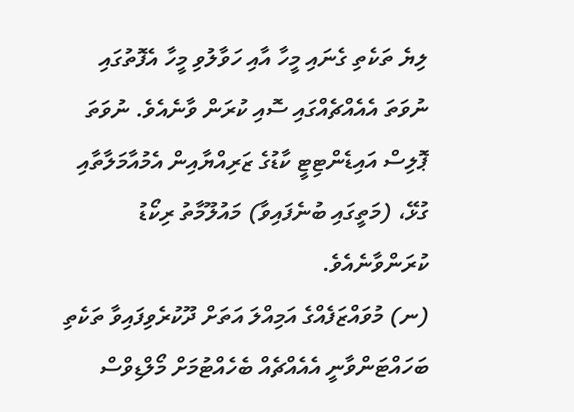ލިޔެ ތަކެތި ގެނައި މީހާ އާއި ހަވާލުވި މީހާ އެފޮތުގައި ނުވަތަ އެއެއްޗެއްގައި ސޮއި ކުރަން ވާނެއެވެ. ނުވަތަ ޕޮލިސް އައިޑެންޓިޓީ ކާޑުގެ ޒަރިއްޔާއިން އެމުއާމަލާތާއި ގުޅޭ، (މަތީގައި ބުނެފައިވާ) މައުލޫމާތު ރިކޯޑު ކުރަންވާނެއެވެ.
(ނ) މުވައްޒަފެއްގެ އަމިއްލަ އަތަށް ދޫކުރެވިފައިވާ ތަކެތި ބަހައްޓަންވާނީ އެއެއްޗެއް ބެހެއްޓުމަށް މޯލްޑިވްސް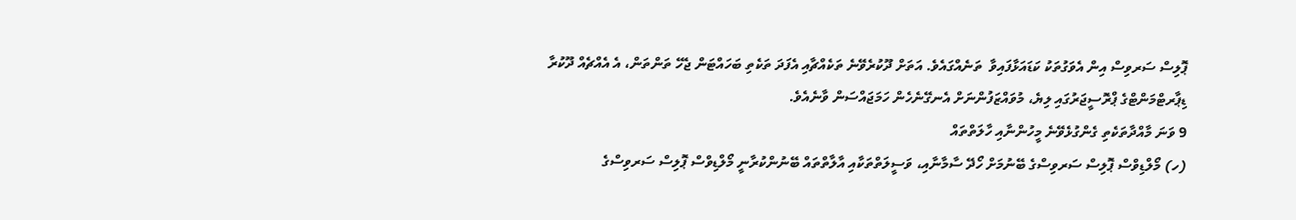ޕޮލިސް ސަރވިސް އިން އެވަގުތަކު ކަޑައަޅާފައިވާ  ތަނެއްގައެވެ. އަތަށް ދޫކުރެވޭނެ ތަކެއްޗާއި އެފަދަ ތަކެތި ބަހައްޓަން ޖެހޭ ތަންތަން، އެ އެއްޗެއް ދޫކުރާ ޑިޕާރޓްމަންޓްގެ ޕްރޮސީޖަރުގައި ލިޔެ، މުވައްޒަފުންނަށް އެނގޭނެހެން ހަމަޖައްސަން ވާނެއެވެ.
9 ވަނަ މާއްދާތަކެތި ގެންގުޅެވޭނެ މީހުންނާއި ހާލަތްތައް
(ހ) މޯލްޑިވްސް ޕޮލިސް ސަރވިސްގެ ބޭނުމަށް ހޯދޭ ސާމާނާއި، ވަސީލަތްތަކާއި އާލާތްތައް ބޭނުންކުރާނީ މޯލްޑިވްސް ޕޮލިސް ސަރވިސްގެ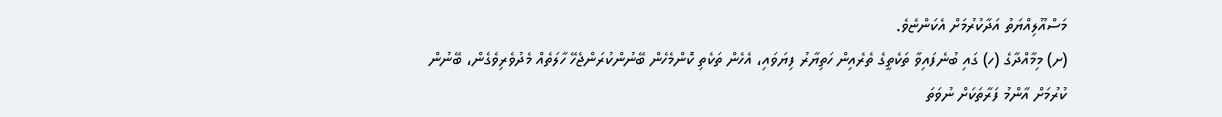މަސްއޫލިއްޔަތު އަދާކުރުމަށް އެކަންޏެވެ.
(ށ) މިމާއްދާގެ (ހ) ގައި ބުނެފައިވާ ތަކެތީގެ ތެރެއިން ހަތިޔާރު ފިޔަވައި، އެހެން ތަކެތި ކޮންމެހެން ބޭނުންކުރަންޖެހޭ ހާލަތެއް މެދުވެރިވެގެން، ބޭނުން ކުރުމަށް އާންމު ފަރާތަކަށް ނުވަތަ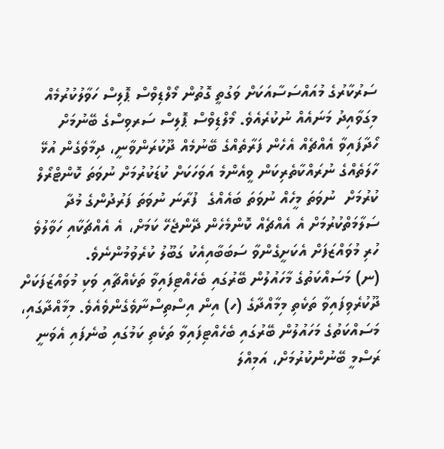ސަރުކާރުގެ މުއައްސަސާއަކަށް ވަގުތީ ގޮތުން މޯލްޑިވްސް ޕޮލިސް ހަވާލުކުރުމެއް މިގަވާއިދު މަނައެއް ނުކުރެއެވެ. މޯލްޑިވްސް ޕޮލިސް ސަރވިސްގެ ބޭނުމަށް ހޯދާފައިވާ އެއްޗެއް އެހެން ފަރާތެއްގެ ބޭނުމެއް ދޫކުރަންވާނީ، ދިމާވެގެން އުޅޭ ހާލަތެއްގެ ނުރައްކާތެރިކަން ވީއެންމެ އަވަހަކަށް ކުޑަކުރުމަށް ނުވަތަ ކޮންޓްރޯލް ކުރުމަށް  ނުވަތަ މީހެއް ނުވަތަ ބައެއްގެ  ފުރާނަ ނުވަތަ ފަރުދުންގެ މުދާ ސަލާމަތްކުރުމަށް އެ އެއްޗެއް ކޮންމެހެން ދޭންޖެހޭ ކަމަށް، އެ އެއްޗަކާއި ހަވާލުވެ ހުރި މުވައްޒަފަށް އެކަށީގެންވާ ސަބަބާއިއެކު ގަބޫލު ކުރެވުމުންނެވެ.
(ނ) މަސައްކަތުގެ މާހައުލުން ބޭރުގައި ބެހެއްޓިފައިވާ ތަކެއްޗާއި ވަކި މުވައްޒަފަކަށް ދޫކުރެވިފައިވާ ތަކެތި މިމާއްދާގެ (ހ) އިން އިސްތިސްނާވެގެންވެއެވެ. މިމާއްދާގައި، މަސައްކަތުގެ މަހައުލުން ބޭރުގައި ބެހެއްޓިފައިވާ ތަކެތި ކަމުގައި ބުނެފައި އެވަނީ ރަސްމީ ބޭނުންކުރުމަށް، އަމިއްލަ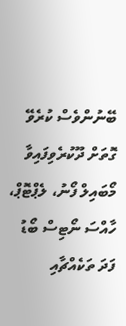ބޭނުންވެސް ކުރެވޭ ގޮތަށް ދޫކުރެވިފައިވާ މޯބައިލް ފޯނު، ލެޕްޓޮޕް، ހާއްސަ ނޯޓިސް ބޯޑު ފަދަ ތަކެއްޗާއި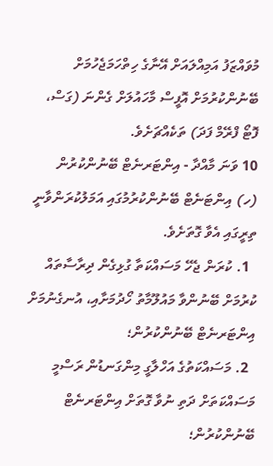މުވައްޒަފު އަމިއްލައަށް އޭނާގެ ހިތްހަމަޖެހުމަށް ބޭނުންކުރުމަށް އޮފީސް މާހައުލަށް ގެންނަ (ގަސް، ފޮޓޯ ފްރޭމް ފަދަ) ތަކެއްޗަށެވެ.
10 ވަނަ މާއްދާ - އިންޓަރނެޓް ބޭނުންކުރުން
(ހ) އިންޓަނެޓް ބޭނުންކުރުމުގައި އަމަލުކުރަންވާނީ ތިރީގައި އެވާ ގޮތަށެވެ.
  1. ކުރަން ޖެހޭ މަސައްކަތާ ގުޅިގެން ދިރާސާތައް ކުރުމަށް ބޭނުންވާ މައުލޫމާތު ހޯދުމަށާއި، އުނގެނުމަށް އިންޓަރނެޓް ބޭނުންކުރުން؛
  2. މަސައްކަތުގެ އަހްލާގީ މިންގަނޑުން ރަސްމީ މަސައްކަތަށް ދަތި ނުވާ ގޮތަށް އިންޓަރނެޓް ބޭނުންކުރުން؛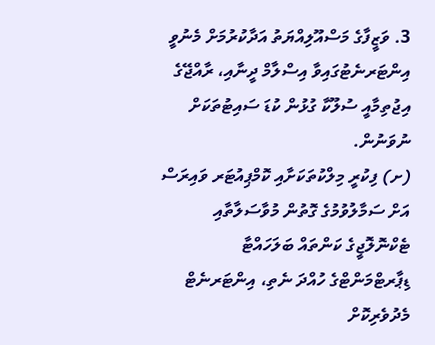3. ވަޒީފާގެ މަސްއޫލިއްޔަތު އަދާކުރުމަށް މެނުވީ އިންޓަރނެޓުގައިވާ އިސްލާމް ދީނާއި، ރާއްޖޭގެ އިޖުތިމާއީ ސުލޫކާ ގުޅުން ކުޑަ ސައިޓުތަކަށް ނުވަނުން.
(ށ) ފިކުރީ މިލްކުތަކަށާއި ކޮމްޕިއުޓަރ ވައިރަސް އަށް ސަމާލުވުމުގެ ގޮތުން މުވާސަލާތާއި ޓެކްނޮލޮޖީގެ ކަންތައް ބަލަހައްޓާ ޑިޕާރޓްމަންޓްގެ ހުއްދަ ނެތި، އިންޓަރނެޓް  މެދުވެރިކޮށް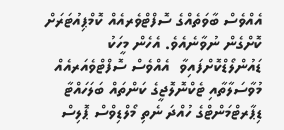އެއްވެސް ބާވަތެއްގެ ސޮފްޓްވެރއެއް ކޮމްޕިއުޓަރަށް ކޮށްގެން ނުވާނެއެވެ. އެހެން މީހަކު ޑައުންލޯޑްކޮށްފައިވާ  އެއްވެސް ސޮފްޓްވެއަރއެއް މުވާސަލާތާއި ޓެކްނޮލޮޖީގެ ކަންތައް ބަލަހައްޓާ ޑިޕާރޓްމަންޓްގެ ހުއްދަ ނެތި މޯލްޑިވްސް ޕޮލިސް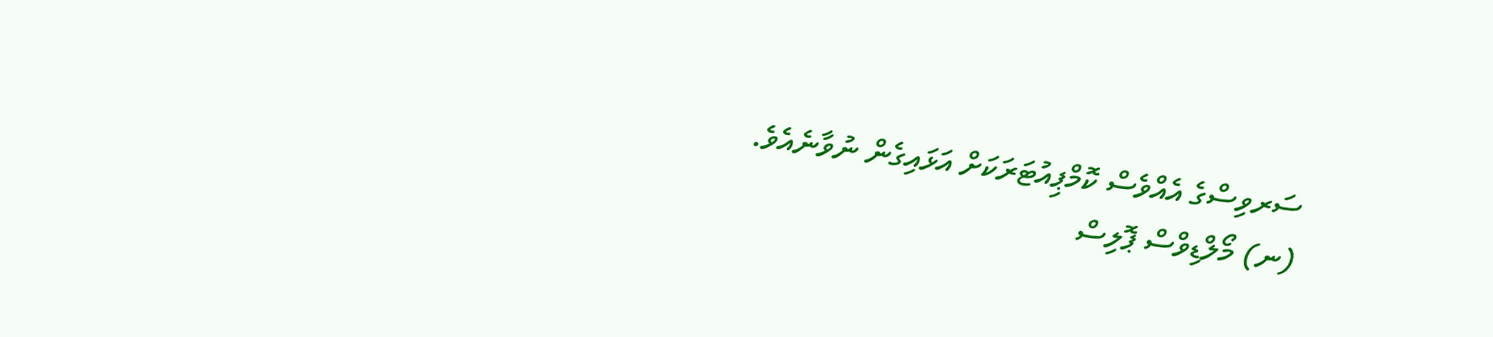ސަރވިސްގެ އެއްވެސް ކޮމްޕިއުޓަރަކަށް އަޅައިގެން ނުވާނެއެވެ.
(ނ) މޯލްޑިވްސް ޕޮލިސް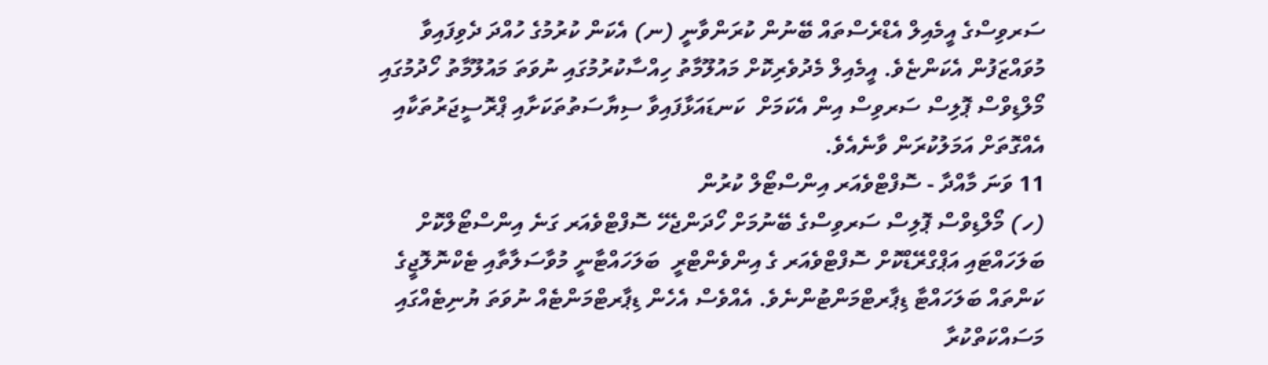ސަރވިސްގެ އީމެއިލް އެޑްރެސްތައް ބޭނުން ކުރަންވާނީ (ނ) އެކަން ކުރުމުގެ ހުއްދަ ދެވިފައިވާ މުވައްޒަފުން އެކަންޏެވެ. އީމެއިލް މެދުވެރިކޮށް މައުލޫމާތު ހިއްސާކުރުމުގައި ނުވަތަ މައުލޫމާތު ހޯދުމުގައި މޯލްޑިވްސް ޕޮލިސް ސަރވިސް އިން އެކަމަށް  ކަނޑައަޅާފައިވާ ސިޔާސަތުތަކަށާއި ޕްރޮސީޖަރުތަކާއި އެއްގޮތަށް އަމަލުކުރަން ވާނެއެވެ.
11 ވަނަ މާއްދާ - ސޮފްޓްވެއަރ އިންސްޓޯލް ކުރުން
(ހ) މޯލްޑިވްސް ޕޮލިސް ސަރވިސްގެ ބޭނުމަށް ހޯދަންޖެހޭ ސޮފްޓްވެއަރ ގަނެ އިންސްޓޯލްކޮށް ބަލަހައްޓައި އަޕްގްރޭޑްކޮށް ސޮފްޓްވެއަރ ގެ އިންވެންޓްރީ  ބަލަހައްޓާނީ މުވާސަލާތާއި ޓެކްނޮލޮޖީގެ ކަންތައް ބަލަހައްޓާ ޑިޕާރޓްމަންޓުންނެވެ. އެއްވެސް އެހެން ޑިޕާރޓްމަންޓެއް ނުވަތަ ޔުނިޓެއްގައި މަސައްކަތްކުރާ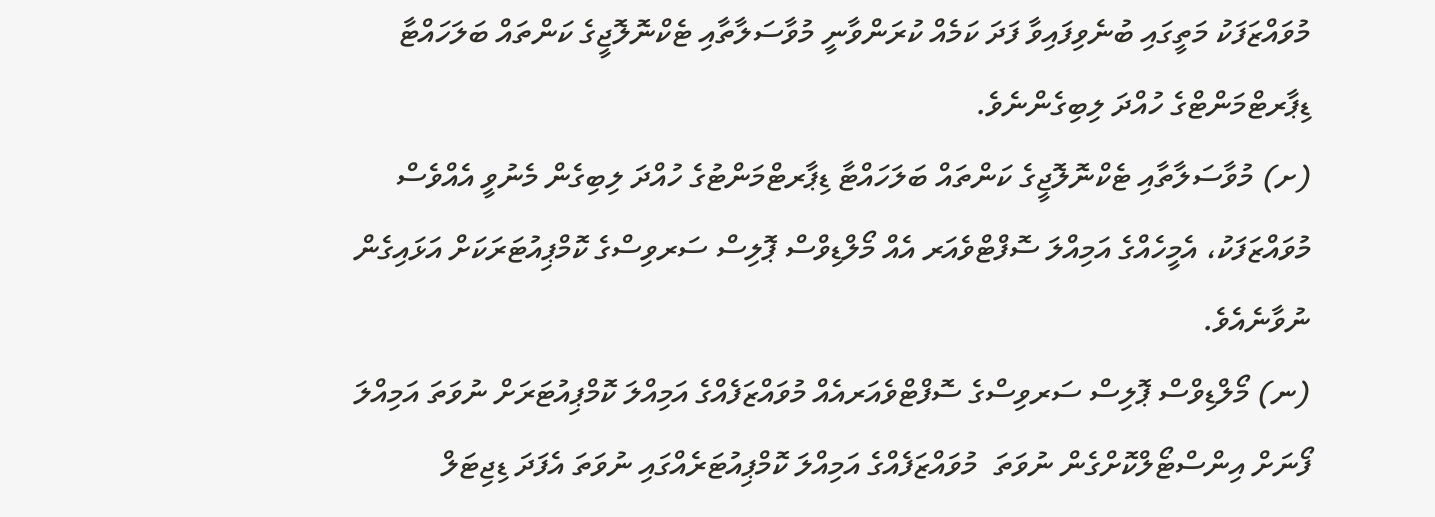މުވައްޒަފަކު މަތީގައި ބުނެވިފައިވާ ފަދަ ކަމެއް ކުރަންވާނީ މުވާސަލާތާއި ޓެކްނޮލޮޖީގެ ކަންތައް ބަލަހައްޓާ ޑިޕާރޓްމަންޓްގެ ހުއްދަ ލިބިގެންނެވެ.
(ށ) މުވާސަލާތާއި ޓެކްނޮލޮޖީގެ ކަންތައް ބަލަހައްޓާ ޑިޕާރޓްމަންޓުގެ ހުއްދަ ލިބިގެން މެނުވީ އެއްވެސް މުވައްޒަފަކު، އެމީހެއްގެ އަމިއްލަ ސޮފްޓްވެއަރ އެއް މޯލްޑިވްސް ޕޮލިސް ސަރވިސްގެ ކޮމްޕިއުޓަރަކަށް އަޅައިގެން ނުވާނެއެވެ.
(ނ) މޯލްޑިވްސް ޕޮލިސް ސަރވިސްގެ ސޮފްޓްވެއަރއެއް މުވައްޒަފެއްގެ އަމިއްލަ ކޮމްޕިއުޓަރަށް ނުވަތަ އަމިއްލަ ފޯނަށް އިންސްޓޯލްކޮށްގެން ނުވަތަ  މުވައްޒަފެއްގެ އަމިއްލަ ކޮމްޕިއުޓަރެއްގައި ނުވަތަ އެފަދަ ޑިޖިޓަލް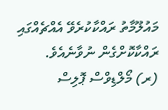މައުލޫމާތު ރައްކާކުރެވޭ އެއްޗެއްގައި ރައްކާކޮށްގެން ނުވާނެއެވެ.
(ރ) މޯލްޑިވްސް ޕޮލިސް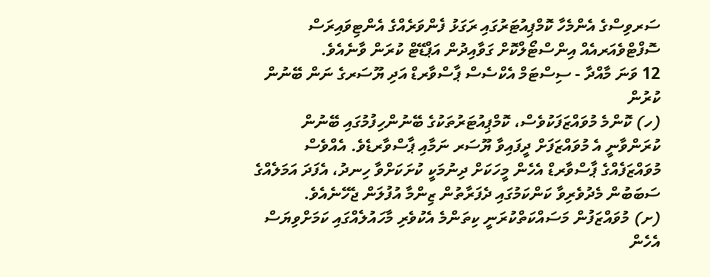ސަރވިސްގެ އެންމެހާ ކޮމްޕިއުޓަރުގައި ރަގަޅު ފެންވަރެއްގެ އެންޓިވައިރަސް ސޮފްޓްވެއަރއެއް އިންސްޓޯލްކޮށް ގަވާއިދުން އަޕްޑޭޓް ކުރަން ވާނެއެވެ.
12 ވަނަ މާއްދާ - ސިސްޓަމް އެކްސެސް ޕާސްވާރޑް އަދި ޔޫސަރގެ ނަން ބޭނުން ކުރުން
(ހ) ކޮންމެ މުވައްޒަފަކުވެސް، ކޮމްޕިއުޓަރުތަކުގެ ބޭނުންހިފުމުގައި ބޭނުން ކުރަންވާނީ އެ މުވައްޒަފަށް ދީފައިވާ ޔޫސަރ ނަމާއި ޕާސްވާރޑެވެ. އެއްވެސް މުވައްޒަފެއްގެ ޕާސްވާރޑް އެހެން މީހަކަށް ދިނުމަކީ ކުށަކަށްވާ ހިނދު، އެފަދަ އަމަލެއްގެ ސަބަބުން މެދުވެރިވާ ކަންކަމުގައި ދެފަރާތުން ޒިންމާ އުފުލަން ޖެހޭނެއެވެ.
(ށ) މުވައްޒަފުން މަސައްކަތްކުރަނީ ކިތަންމެ އެކުވެރި މާހައުލެއްގައި ކަމަށްވިޔަސް އެހެން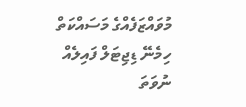މުވައްޒަފެއްގެ މަސައްކަތް ހިމެނޭ ޑިޖިޓަލް ފައިލެއް ނުވަތަ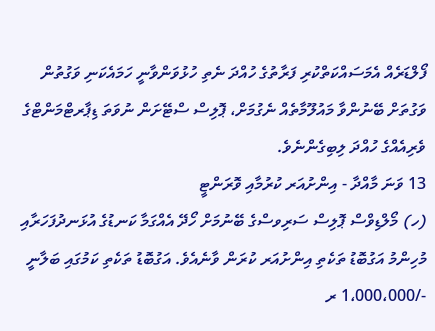ފޯލްޑަރެއް އެމަސައްކަތްކުރި ފަރާތުގެ ހުއްދަ ނެތި ހުޅުވަންވާނީ ހަމައެކަނި ވަގުތުން ވަގުތަށް ބޭނުންވާ މައުލޫމާތެއް ނެގުމަށް، ޕޮލިސް ސްޓޭށަން ނުވަތަ ޑިޕާރޓްމަންޓްގެ ވެރިއެއްގެ ހުއްދަ ލިބިގެންނެވެ.
13 ވަނަ މާއްދާ - އިންށުއަރ ކުރުމާއި ވޮރަންޓީ
(ހ) މޯލްޑިވްސް ޕޮލިސް ސަރިވސްގެ ބޭނުމަށް ހޯދޭ އެއްގަމާ ކަނޑުގެ އުޅަނދުފަހަރާއި މުހިންމު އަގުބޮޑު ތަކެތި އިންށުއަރ ކުރަން ވާނެއެވެ. އަގުބޮޑު ތަކެތި ކަމުގައި ބަލާނީ -/1،000،000 ރ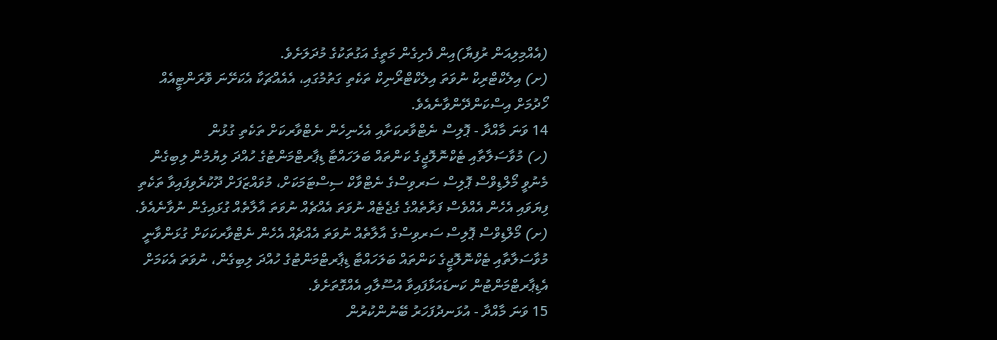(އެއްމިލިއަން ރުފިޔާ)އިން ފެށިގެން މަތީގެ އަގުތަކުގެ މުދަލަށެވެ.
(ށ) އިލެކްޓްރިކް ނުވަތަ އިލެކްޓްރޯނިކް ތަކެތި ގަތުމުގައި، އެއެއްޗަކާ އެކަށޭނަ ވޮރަންޓީއެއް ހޯދުމަށް އިސްކަންދޭންވާނެއެވެ.
14 ވަނަ މާއްދާ - ޕޮލިސް ނެޓްވާރކަށާއި އެހެނިހެން ނެޓްވާރކަށް ތަކެތި ގުޅުން
(ހ) މުވާސަލާތާއި ޓެކްނޮލޮޖީގެ ކަންތައް ބަލަހައްޓާ ޑިޕާރޓްމަންޓުގެ ހުއްދަ ލިޔުމުން ލިބިގެން މެނުވީ މޯލްޑިވްސް ޕޮލިސް ސަރވިސްގެ ނެޓްވާކް ސިސްޓަމަކަށް، މުވައްޒަފަށް ދޫކުރެވިފައިވާ ތަކެތި ފިޔަވައި އެހެން އެއްވެސް ފަރާތެއްގެ ގެޖެޓެއް ނުވަތަ އެއްޗެއް ނުވަތަ އާލާތެއް ގުޅައިގެން ނުވާނެއެވެ.
(ށ) މޯލްޑިވްސް ޕޮލިސް ސަރވިސްގެ އާލާތެއް ނުވަތަ އެއްޗެއް އެހެން ނެޓްވާރކަކަށް ގުޅަންވާނީ މުވާސަލާތާއި ޓެކްނޮލޮޖީގެ ކަންތައް ބަލަހައްޓާ ޑިޕާރޓްމަންޓުގެ ހުއްދަ ލިބިގެން، ނުވަތަ އެކަމަށް އެޑިޕާރޓްމަންޓުން ކަނޑައަޅާފައިވާ އުސޫލާއި އެއްގޮތަށެވެ.
15 ވަނަ މާއްދާ - އުޅަނދުފަހަރު ބޭނުންކުރުން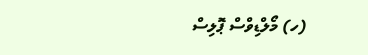(ހ) މޯލްޑިވްސް ޕޮލިސް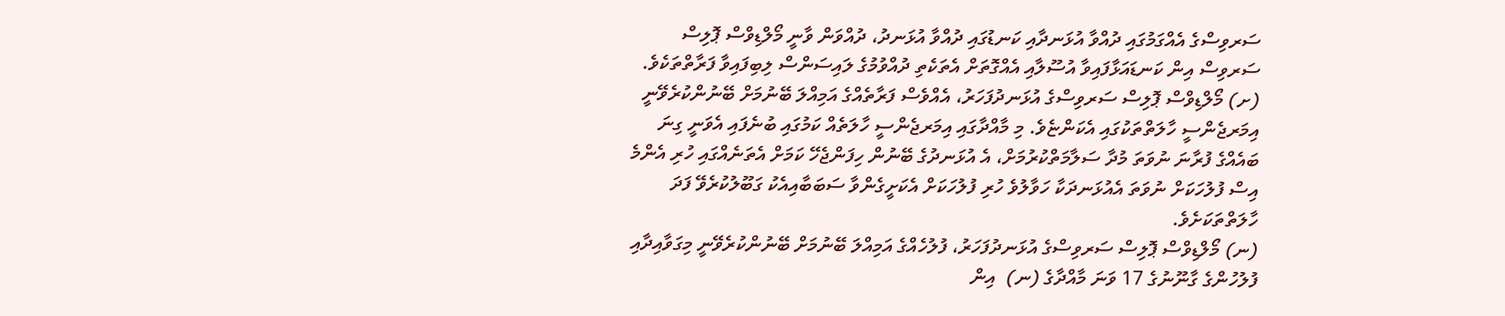ސަރވިސްގެ އެއްގަމުގައި ދުއްވާ އުޅަނދާއި ކަނޑުގައި ދުއްވާ އުޅަނދު، ދުއްވަން ވާނީ މޯލްޑިވްސް ޕޮލިސް ސަރވިސް އިން ކަނޑައަޅާފައިވާ އުސޫލާއި އެއްގޮތަށް އެތަކެތި ދުއްވުމުގެ ލައިސަންސް ލިބިފައިވާ ފަރާތްތަކެވެ.
(ށ) މޯލްޑިވްސް ޕޮލިސް ސަރވިސްގެ އުޅަނދުފަހަރު، އެއްވެސް ފަރާތެއްގެ އަމިއްލަ ބޭނުމަށް ބޭނުންކުރެވޭނީ އިމަރޖެންސީ ހާލަތްތަކުގައި އެކަންޏެވެ. މި މާއްދާގައި އިމަރޖެންސީ ހާލަތެއް ކަމުގައި ބުނެފައި އެވަނީ ގިނަ ބައެއްގެ ފުރާނަ ނުވަތަ މުދާ ސަލާމަތްކުރުމަށް، އެ އުޅަނދުގެ ބޭނުން ހިފަންޖެހޭ ކަމަށް އެތަނެއްގައި ހުރި އެންމެ އިސް ފުލުހަކަށް ނުވަތަ އެއުޅަނދަކާ ހަވާލުވެ ހުރި ފުލުހަކަށް އެކަށީގެންވާ ސަބަބާއިއެކު ގަބޫލުކުރެވޭ ފަދަ ހާލަތްތަކަށެވެ.
(ނ) މޯލްޑިވްސް ޕޮލިސް ސަރވިސްގެ އުޅަނދުފަހަރު، ފުލުހެއްގެ އަމިއްލަ ބޭނުމަށް ބޭނުންކުރެވޭނީ މިގަވާއިދާއި ފުލުހުންގެ ގާނޫނުގެ 17 ވަނަ މާއްދާގެ (ނ)  އިން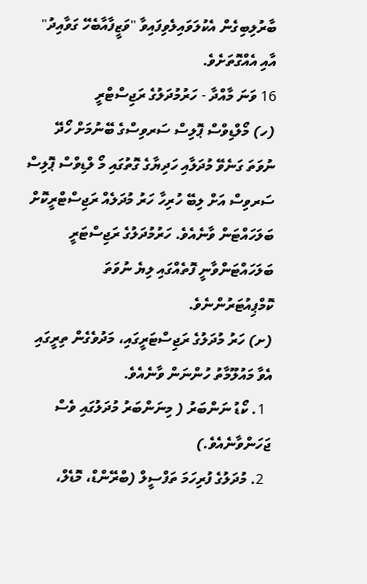ބާރުލިބިގެން އެކުލަވައިލެވިފައިވާ "ވަޒީފާއާބެހޭ ގަވާއިދު" އާއި އެއްގޮތަށެވެ.
16 ވަނަ މާއްދާ - ހަރުމުދަލުގެ ރަޖިސްޓްރީ
(ހ) މޯލްޑިވްސް ޕޮލިސް ސަރވިސްގެ ބޭނުމަށް ހޯދޭ ނުވަތަ ގަނެވޭ މުދަލާއި ހަދިޔާގެ ގޮތުގައި މޯ ލްޑިވްސް ޕޮލިސް ސަރވިސް އަށް ލިބޭ ހުރިހާ ހަރު މުދަލެއް ރަޖިސްޓްރީކޮށް ބަލަހައްޓަން ވާނެއެވެ. ހަރުމުދަލުގެ ރަޖިސްޓަރީ ބަލަހައްޓަންވާނީ ފޮތެއްގައި ލިޔެ ނުވަތަ ކޮމްޕިއުޓަރުންނެވެ.
(ށ) ހަރު މުދަލުގެ ރަޖިސްޓަރީގައި، މަދުވެގެން ތިރީގައި އެވާ މައުލޫމާތު ހުންނަން ވާނެއެވެ.
  1. ކޯޑު ނަންބަރު ( މިނަންބަރު މުދަލުގައި ވެސް ޖަހަންވާނެއެވެ.)
  2. މުދަލުގެ ފުރިހަމަ ތަފްސީލް (ބްރޭންޑް، މޮޑެލް،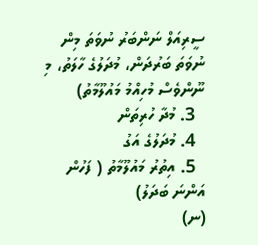ސީރިއަލް ނަންބަރު ނުވަތަ މިން ނުވަތަ ބަރުދަން، މުދަލުގެ ހާލަތު، މި ނޫންވެސް މުހިއްމު މައުލޫމާތު)
  3. މުދާ ހުރިތަން
  4. މުދަލުގެ އަގު
  5. އިތުރު މައުލޫމާތު ( ފަހުން އަންނަ ބަދަލު)
(ނ)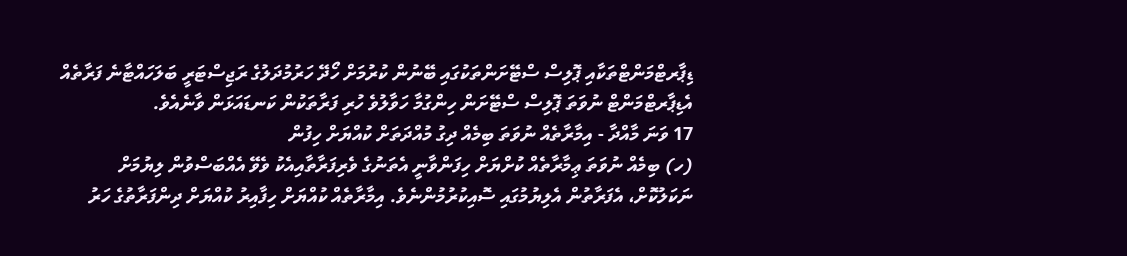ޑިޕާރޓްމަންޓްތަކާއި ޕޮލިސް ސްޓޭށަންތަކުގައި ބޭނުން ކުރުމަށް ހޯދޭ ހަރުމުދަލުގެ ރަޖިސްޓަރީ ބަލަހައްޓާނެ ފަރާތެއް އެޑިޕާރޓްމަންޓް ނުވަތަ ޕޮލިސް ސްޓޭށަން ހިންގުމާ ހަވާލުވެ ހުރި ފަރާތަކުން ކަނޑައަޅަން ވާނެއެވެ.
17 ވަނަ މާއްދާ - އިމާރާތެއް ނުވަތަ ބިމެއް ދިގު މުއްދަތަށް ކުއްޔަށް ހިފުން
(ހ) ބިމެއް ނުވަތަ ޢިމާރާތެއް ކުށްޔަށް ހިފަންވާނީ އެތަނުގެ ވެރިފަރާތާއިއެކު ވެވޭ އެއްބަސްވުން ލިޔުމަށް ނަކަލުކޮށް، އެފަރާތުން އެލިޔުމުގައި ސޮއިކުރުމުންނެވެ. އިމާރާތެއް ކުއްޔަށް ހިފާއިރު ކުއްޔަށް ދިންފަރާތުގެ ހަރު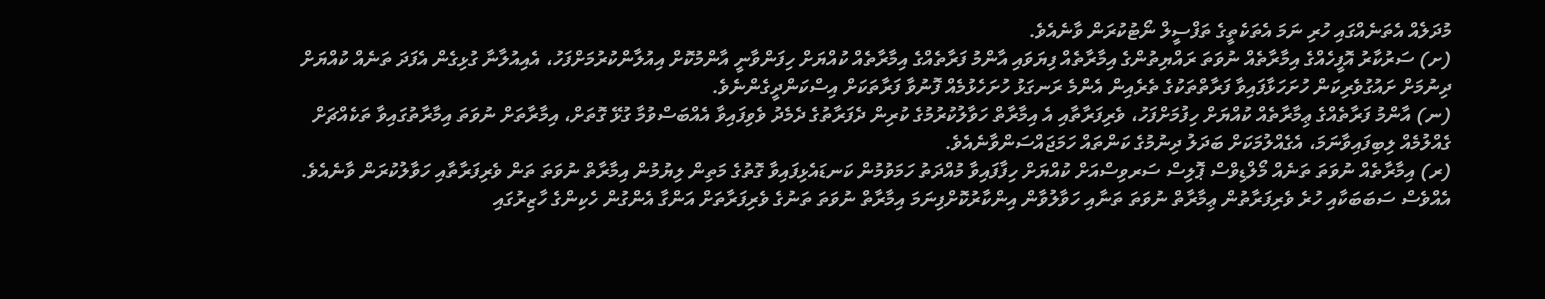މުދަލެއް އެތަނެއްގައި ހުރި ނަމަ އެތަކެތީގެ ތަފްސީލް ނޯޓުކުރަން ވާނެއެވެ.
(ށ) ސަރުކާރު އޮފީހެއްގެ އިމާރާތެއް ނުވަތަ ރައްޔިތުންގެ އިމާރާތެއް ފިޔަވައި އާންމު ފަރާތެއްގެ އިމާރާތެއް ކުއްޔަށް ހިފަންވާނީ އާންމުކޮށް އިއުލާންކުރުމަށްފަހު، އެއިއުލާނާ ގުޅިގެން އެފަދަ ތަނެއް ކުއްޔަށް ދިނުމަށް ށައުގުވެރިކަން ހުށަހަޅާފައިވާ ފަރާތްތަކުގެ ތެރެއިން އެންމެ ރަނގަޅު ހުށަހެޅުމެއް ފޮނުވާ ފަރާތަކަށް އިސްކަންދީގެންނެވެ.
(ނ) އާންމު ފަރާތެއްގެ ޢިމާރާތެއް ކުއްޔަށް ހިފުމަށްފަހު، ވެރިފަރާތާއި އެ އިމާރާތް ހަވާލުކުރުމުގެ ކުރިން ދެފަރާތުގެ ދެމެދު ވެވިފައިވާ އެއްބަސްވުމާ ގުޅޭ ގޮތަށް، އިމާރާތަށް ނުވަތަ އިމާރާތުގައިވާ ތަކެއްޗަށް ގެއްލުމެއް ލިބިފައިވާނަމަ، އެގެއްލުމަކަށް ބަދަލު ދިނުމުގެ ކަންތައް ހަމަޖައްސަންވާނެއެވެ.
(ރ) އިމާރާތެއް ނުވަތަ ތަނެއް މޯލްޑިވްސް ޕޮލިސް ސަރވިސްއަށް ކުއްޔަށް ހިފާފައިވާ މުއްދަތު ހަމަވުމުން ކަނޑައެޅިފައިވާ ގޮތުގެ މަތިން ލިޔުމުން އިމާރާތް ނުވަތަ ތަން ވެރިފަރާތާއި ހަވާލުކުރަން ވާނެއެވެ. އެއްވެސް ސަބަބަކާއި ހުރެ ވެރިފަރާތުން ޢިމާރާތް ނުވަތަ ތަނާއި ހަވާލުވާން އިންކާރުކޮށްފިނަމަ އިމާރާތް ނުވަތަ ތަނުގެ ވެރިފަރާތަށް އަންގާ އެންގުން ހެކިންގެ ހާޒިރުގައި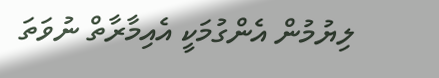ލިޔުމުން އެންގުމަކީ އެއިމާރާތް ނުވަތަ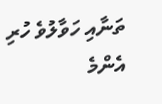ތަނާއި ހަވާލުވެ ހުރި އެންމެ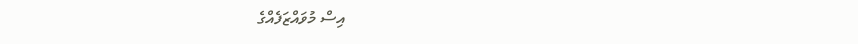އިސް މުވައްޒަފެއްގެ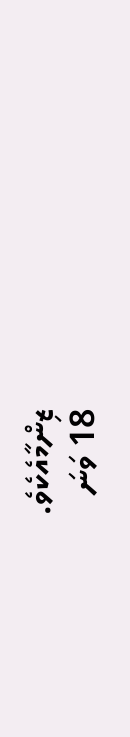ޒިންމާއެކެވެ.
18 ވަނަ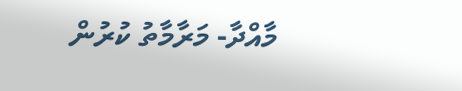މާއްދާ- މަރާމާތު ކުރުން